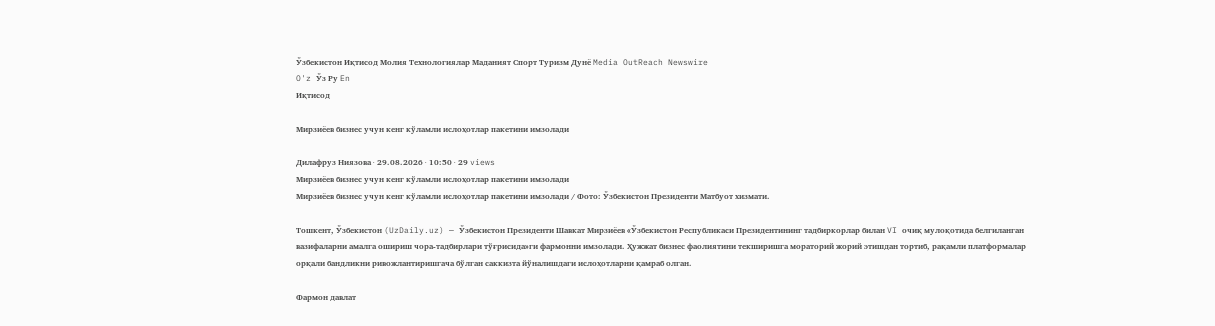Ўзбекистон Иқтисод Молия Технологиялар Маданият Спорт Туризм Дунё Media OutReach Newswire
O'z Ўз Ру En
Иқтисод

Мирзиёев бизнес учун кенг кўламли ислоҳотлар пакетини имзолади

Дилафруз Ниязова · 29.08.2026 · 10:50 · 29 views
Мирзиёев бизнес учун кенг кўламли ислоҳотлар пакетини имзолади
Мирзиёев бизнес учун кенг кўламли ислоҳотлар пакетини имзолади / Фото: Ўзбекистон Президенти Матбуот хизмати.

Тошкент, Ўзбекистон (UzDaily.uz) — Ўзбекистон Президенти Шавкат Мирзиёев «Ўзбекистон Республикаси Президентининг тадбиркорлар билан VI очиқ мулоқотида белгиланган вазифаларни амалга ошириш чора-тадбирлари тўғрисида»ги фармонни имзолади. Ҳужжат бизнес фаолиятини текширишга мораторий жорий этишдан тортиб, рақамли платформалар орқали бандликни ривожлантиришгача бўлган саккизта йўналишдаги ислоҳотларни қамраб олган.

Фармон давлат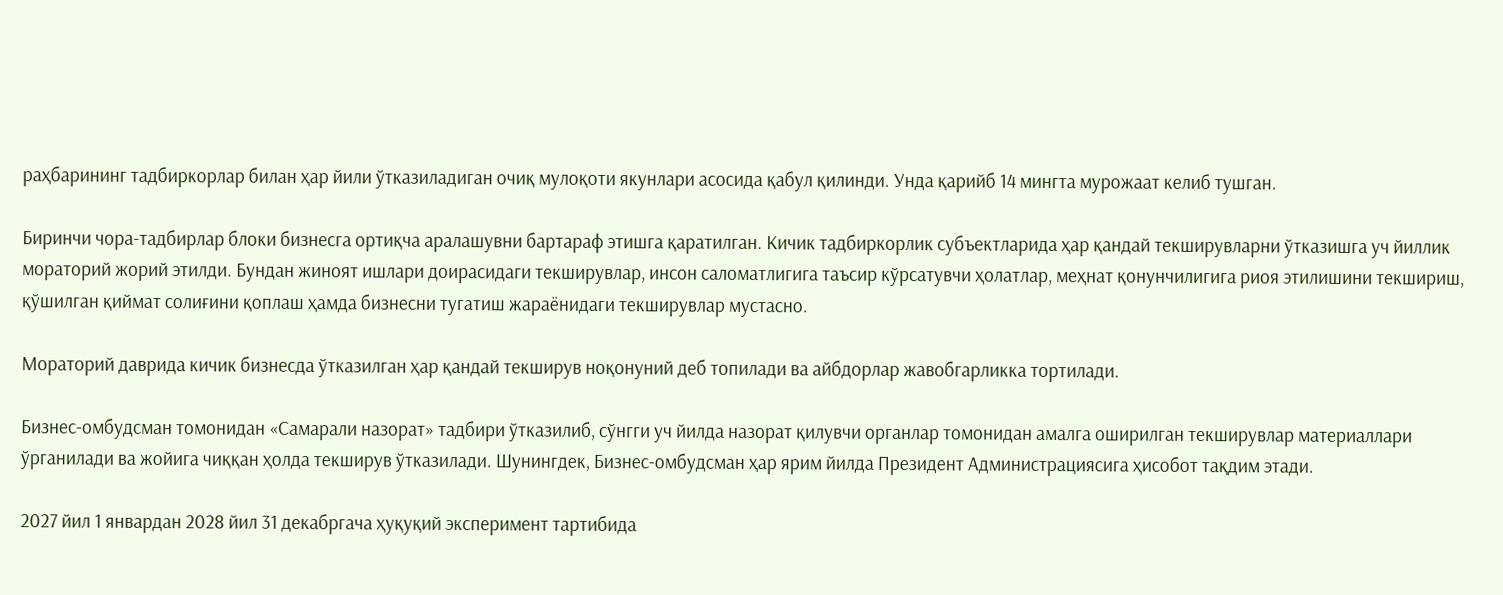раҳбарининг тадбиркорлар билан ҳар йили ўтказиладиган очиқ мулоқоти якунлари асосида қабул қилинди. Унда қарийб 14 мингта мурожаат келиб тушган.

Биринчи чора-тадбирлар блоки бизнесга ортиқча аралашувни бартараф этишга қаратилган. Кичик тадбиркорлик субъектларида ҳар қандай текширувларни ўтказишга уч йиллик мораторий жорий этилди. Бундан жиноят ишлари доирасидаги текширувлар, инсон саломатлигига таъсир кўрсатувчи ҳолатлар, меҳнат қонунчилигига риоя этилишини текшириш, қўшилган қиймат солиғини қоплаш ҳамда бизнесни тугатиш жараёнидаги текширувлар мустасно.

Мораторий даврида кичик бизнесда ўтказилган ҳар қандай текширув ноқонуний деб топилади ва айбдорлар жавобгарликка тортилади.

Бизнес-омбудсман томонидан «Самарали назорат» тадбири ўтказилиб, сўнгги уч йилда назорат қилувчи органлар томонидан амалга оширилган текширувлар материаллари ўрганилади ва жойига чиққан ҳолда текширув ўтказилади. Шунингдек, Бизнес-омбудсман ҳар ярим йилда Президент Администрациясига ҳисобот тақдим этади.

2027 йил 1 январдан 2028 йил 31 декабргача ҳуқуқий эксперимент тартибида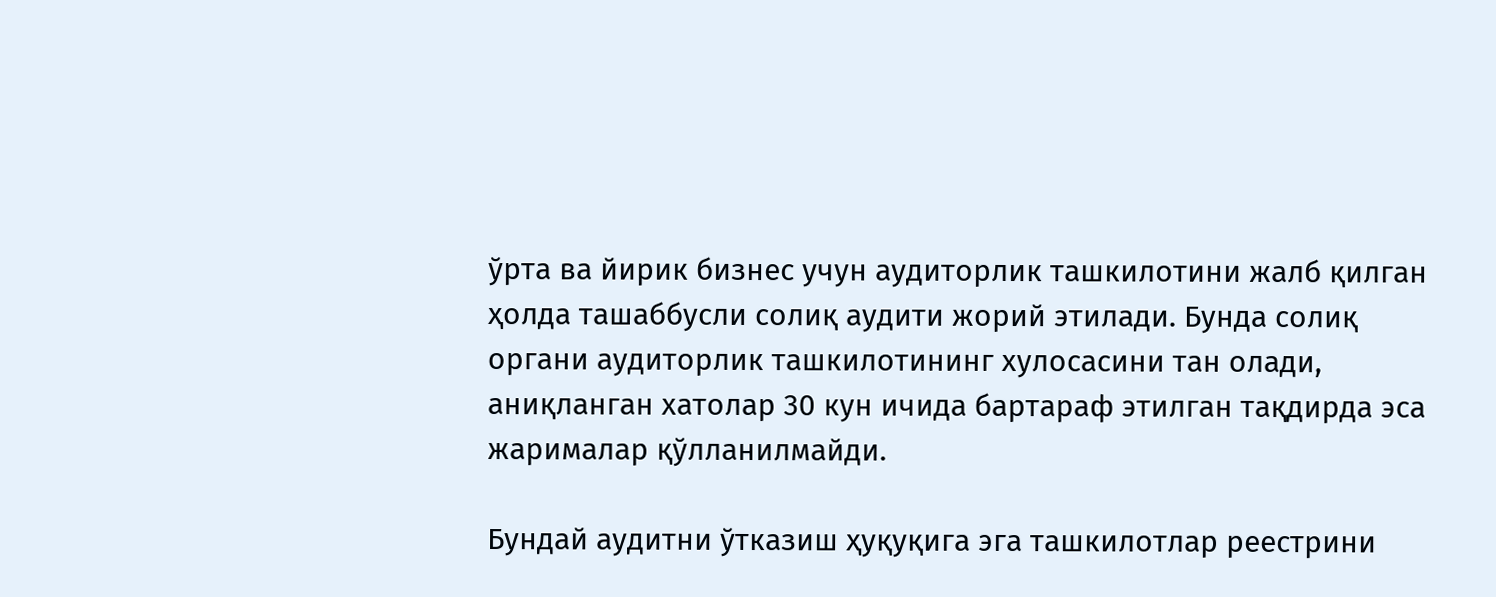ўрта ва йирик бизнес учун аудиторлик ташкилотини жалб қилган ҳолда ташаббусли солиқ аудити жорий этилади. Бунда солиқ органи аудиторлик ташкилотининг хулосасини тан олади, аниқланган хатолар 30 кун ичида бартараф этилган тақдирда эса жарималар қўлланилмайди.

Бундай аудитни ўтказиш ҳуқуқига эга ташкилотлар реестрини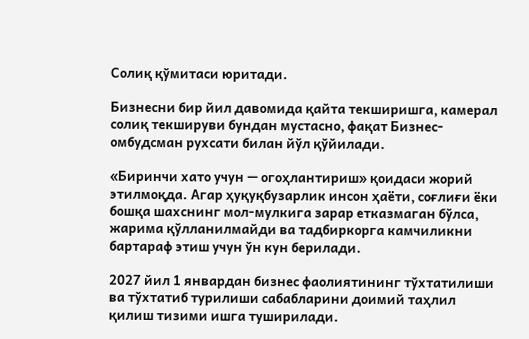Солиқ қўмитаси юритади.

Бизнесни бир йил давомида қайта текширишга, камерал солиқ текшируви бундан мустасно, фақат Бизнес-омбудсман рухсати билан йўл қўйилади.

«Биринчи хато учун — огоҳлантириш» қоидаси жорий этилмоқда. Агар ҳуқуқбузарлик инсон ҳаёти, соғлиғи ёки бошқа шахснинг мол-мулкига зарар етказмаган бўлса, жарима қўлланилмайди ва тадбиркорга камчиликни бартараф этиш учун ўн кун берилади.

2027 йил 1 январдан бизнес фаолиятининг тўхтатилиши ва тўхтатиб турилиши сабабларини доимий таҳлил қилиш тизими ишга туширилади.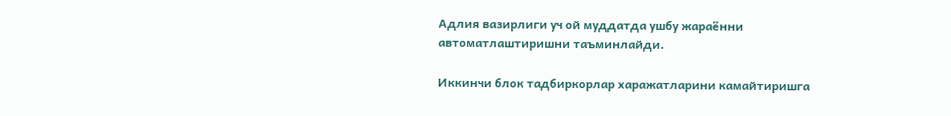Адлия вазирлиги уч ой муддатда ушбу жараённи автоматлаштиришни таъминлайди.

Иккинчи блок тадбиркорлар харажатларини камайтиришга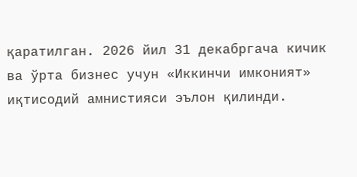қаратилган. 2026 йил 31 декабргача кичик ва ўрта бизнес учун «Иккинчи имконият» иқтисодий амнистияси эълон қилинди.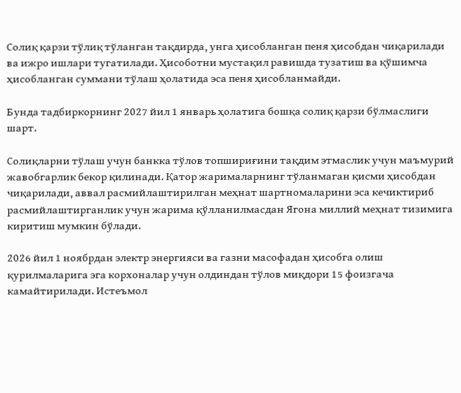Солиқ қарзи тўлиқ тўланган тақдирда, унга ҳисобланган пеня ҳисобдан чиқарилади ва ижро ишлари тугатилади. Ҳисоботни мустақил равишда тузатиш ва қўшимча ҳисобланган суммани тўлаш ҳолатида эса пеня ҳисобланмайди.

Бунда тадбиркорнинг 2027 йил 1 январь ҳолатига бошқа солиқ қарзи бўлмаслиги шарт.

Солиқларни тўлаш учун банкка тўлов топшириғини тақдим этмаслик учун маъмурий жавобгарлик бекор қилинади. Қатор жарималарнинг тўланмаган қисми ҳисобдан чиқарилади, аввал расмийлаштирилган меҳнат шартномаларини эса кечиктириб расмийлаштирганлик учун жарима қўлланилмасдан Ягона миллий меҳнат тизимига киритиш мумкин бўлади.

2026 йил 1 ноябрдан электр энергияси ва газни масофадан ҳисобга олиш қурилмаларига эга корхоналар учун олдиндан тўлов миқдори 15 фоизгача камайтирилади. Истеъмол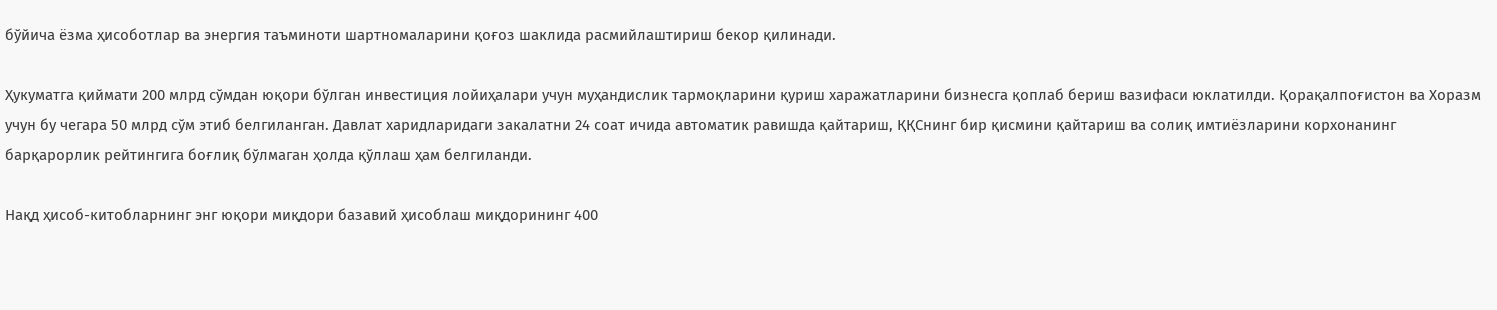бўйича ёзма ҳисоботлар ва энергия таъминоти шартномаларини қоғоз шаклида расмийлаштириш бекор қилинади.

Ҳукуматга қиймати 200 млрд сўмдан юқори бўлган инвестиция лойиҳалари учун муҳандислик тармоқларини қуриш харажатларини бизнесга қоплаб бериш вазифаси юклатилди. Қорақалпоғистон ва Хоразм учун бу чегара 50 млрд сўм этиб белгиланган. Давлат харидларидаги закалатни 24 соат ичида автоматик равишда қайтариш, ҚҚСнинг бир қисмини қайтариш ва солиқ имтиёзларини корхонанинг барқарорлик рейтингига боғлиқ бўлмаган ҳолда қўллаш ҳам белгиланди.

Нақд ҳисоб-китобларнинг энг юқори миқдори базавий ҳисоблаш миқдорининг 400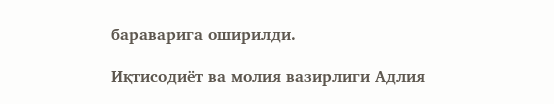бараварига оширилди.

Иқтисодиёт ва молия вазирлиги Адлия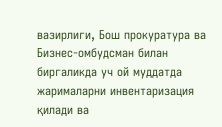вазирлиги, Бош прокуратура ва Бизнес-омбудсман билан биргаликда уч ой муддатда жарималарни инвентаризация қилади ва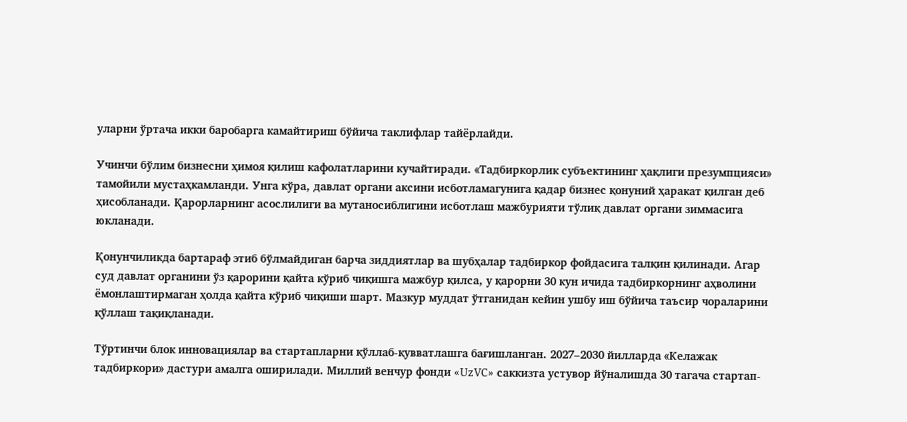уларни ўртача икки баробарга камайтириш бўйича таклифлар тайёрлайди.

Учинчи бўлим бизнесни ҳимоя қилиш кафолатларини кучайтиради. «Тадбиркорлик субъектининг ҳақлиги презумпцияси» тамойили мустаҳкамланди. Унга кўра, давлат органи аксини исботламагунига қадар бизнес қонуний ҳаракат қилган деб ҳисобланади. Қарорларнинг асослилиги ва мутаносиблигини исботлаш мажбурияти тўлиқ давлат органи зиммасига юкланади.

Қонунчиликда бартараф этиб бўлмайдиган барча зиддиятлар ва шубҳалар тадбиркор фойдасига талқин қилинади. Агар суд давлат органини ўз қарорини қайта кўриб чиқишга мажбур қилса, у қарорни 30 кун ичида тадбиркорнинг аҳволини ёмонлаштирмаган ҳолда қайта кўриб чиқиши шарт. Мазкур муддат ўтганидан кейин ушбу иш бўйича таъсир чораларини қўллаш тақиқланади.

Тўртинчи блок инновациялар ва стартапларни қўллаб-қувватлашга бағишланган. 2027–2030 йилларда «Келажак тадбиркори» дастури амалга оширилади. Миллий венчур фонди «UzVC» саккизта устувор йўналишда 30 тагача стартап-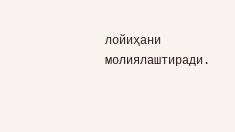лойиҳани молиялаштиради.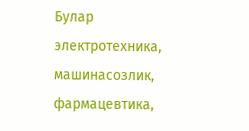Булар электротехника, машинасозлик, фармацевтика,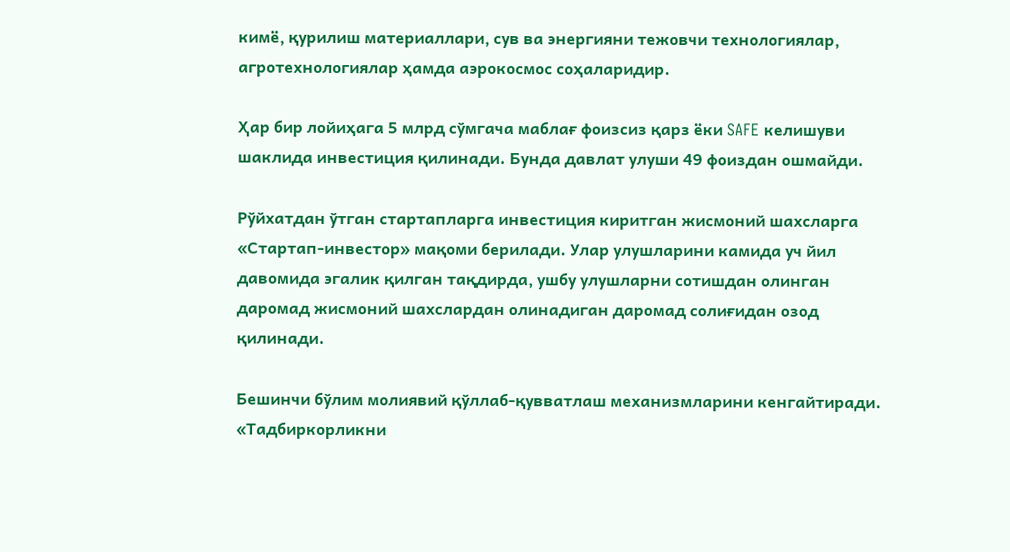кимё, қурилиш материаллари, сув ва энергияни тежовчи технологиялар, агротехнологиялар ҳамда аэрокосмос соҳаларидир.

Ҳар бир лойиҳага 5 млрд сўмгача маблағ фоизсиз қарз ёки SAFE келишуви шаклида инвестиция қилинади. Бунда давлат улуши 49 фоиздан ошмайди.

Рўйхатдан ўтган стартапларга инвестиция киритган жисмоний шахсларга «Стартап-инвестор» мақоми берилади. Улар улушларини камида уч йил давомида эгалик қилган тақдирда, ушбу улушларни сотишдан олинган даромад жисмоний шахслардан олинадиган даромад солиғидан озод қилинади.

Бешинчи бўлим молиявий қўллаб-қувватлаш механизмларини кенгайтиради. «Тадбиркорликни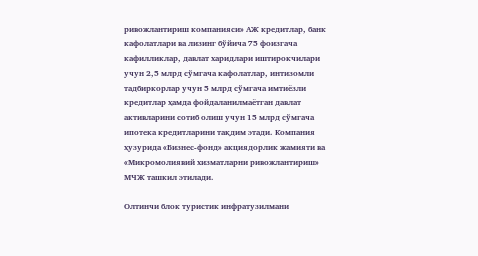ривожлантириш компанияси» АЖ кредитлар, банк кафолатлари ва лизинг бўйича 75 фоизгача кафилликлар, давлат харидлари иштирокчилари учун 2,5 млрд сўмгача кафолатлар, интизомли тадбиркорлар учун 5 млрд сўмгача имтиёзли кредитлар ҳамда фойдаланилмаётган давлат активларини сотиб олиш учун 15 млрд сўмгача ипотека кредитларини тақдим этади. Компания ҳузурида «Бизнес-фонд» акциядорлик жамияти ва «Микромолиявий хизматларни ривожлантириш» МЧЖ ташкил этилади.

Олтинчи блок туристик инфратузилмани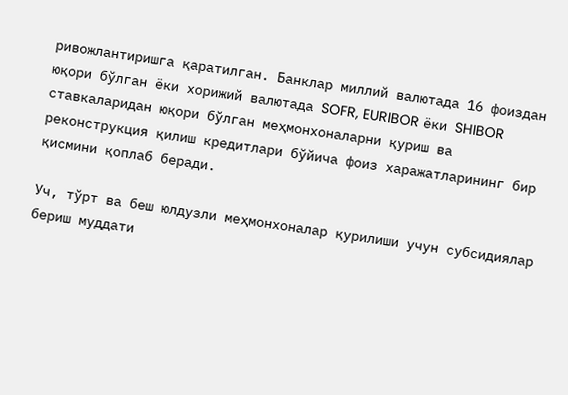ривожлантиришга қаратилган. Банклар миллий валютада 16 фоиздан юқори бўлган ёки хорижий валютада SOFR, EURIBOR ёки SHIBOR ставкаларидан юқори бўлган меҳмонхоналарни қуриш ва реконструкция қилиш кредитлари бўйича фоиз харажатларининг бир қисмини қоплаб беради.

Уч, тўрт ва беш юлдузли меҳмонхоналар қурилиши учун субсидиялар бериш муддати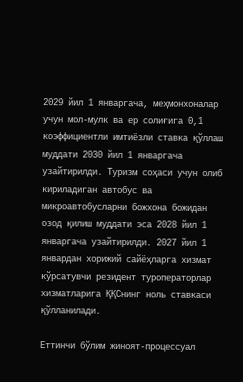2029 йил 1 январгача, меҳмонхоналар учун мол-мулк ва ер солиғига 0,1 коэффициентли имтиёзли ставка қўллаш муддати 2030 йил 1 январгача узайтирилди. Туризм соҳаси учун олиб кириладиган автобус ва микроавтобусларни божхона божидан озод қилиш муддати эса 2028 йил 1 январгача узайтирилди. 2027 йил 1 январдан хорижий сайёҳларга хизмат кўрсатувчи резидент туроператорлар хизматларига ҚҚСнинг ноль ставкаси қўлланилади.

Еттинчи бўлим жиноят-процессуал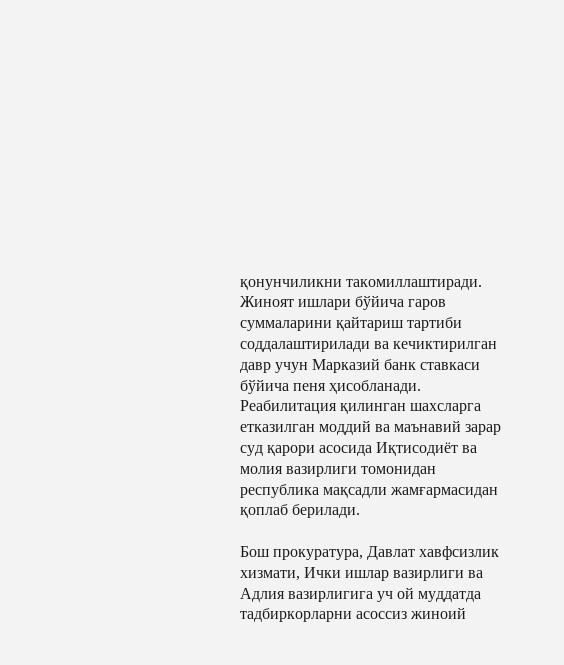қонунчиликни такомиллаштиради. Жиноят ишлари бўйича гаров суммаларини қайтариш тартиби соддалаштирилади ва кечиктирилган давр учун Марказий банк ставкаси бўйича пеня ҳисобланади. Реабилитация қилинган шахсларга етказилган моддий ва маънавий зарар суд қарори асосида Иқтисодиёт ва молия вазирлиги томонидан республика мақсадли жамғармасидан қоплаб берилади.

Бош прокуратура, Давлат хавфсизлик хизмати, Ички ишлар вазирлиги ва Адлия вазирлигига уч ой муддатда тадбиркорларни асоссиз жиноий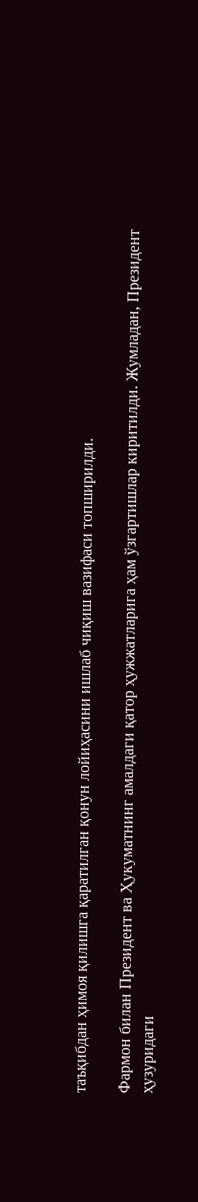таъқибдан ҳимоя қилишга қаратилган қонун лойиҳасини ишлаб чиқиш вазифаси топширилди.

Фармон билан Президент ва Ҳукуматнинг амалдаги қатор ҳужжатларига ҳам ўзгартишлар киритилди. Жумладан, Президент ҳузуридаги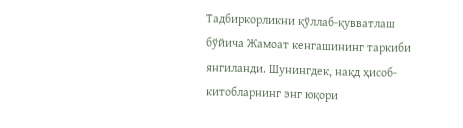Тадбиркорликни қўллаб-қувватлаш бўйича Жамоат кенгашининг таркиби янгиланди. Шунингдек, нақд ҳисоб-китобларнинг энг юқори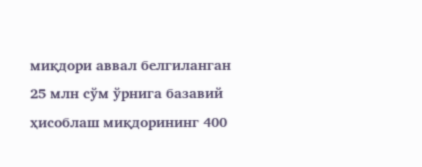миқдори аввал белгиланган 25 млн сўм ўрнига базавий ҳисоблаш миқдорининг 400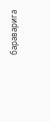бараварига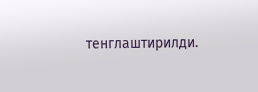тенглаштирилди.